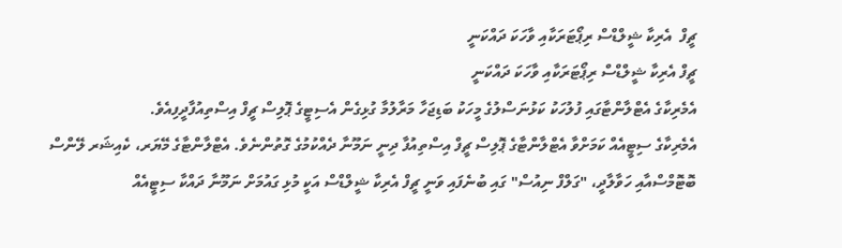ޗީފް  އެރިކާ ޝީލްޑްސް ރިޕޯޓަރަކާއި ވާހަކަ ދައްކަނީ
ޗީފް އެރިކާ ޝީލްޑްސް ރިޕޯޓަރަކާއި ވާހަކަ ދައްކަނީ
އެމެރިކާގެ އެޓްލާންޓާގައި ފުލުހަކު ކަޅުނަސްލުގެ މީހަކު ބަޑިޖަހާ މަރާލުމާ ގުޅިގެން އެސިޓީގެ ޕޮލިސް ޗީފް އިސްތިއުފާދީފިއެވެ.
އެމެރިކާގެ ސިޓީއެއް ކަމަށްވާ އެޓްލާންޓާގެ ޕޮލިސް ޗީފް އިސްތިއުފާ ދިނީ ނަމޫނާ ދެއްކުމުގެ ގޮތުންނެވެ. އެޓްލާންޓާގެ މޭޔަރ، ކެއިޝަރ ލޭންސް ބޮޓޮމްސްއާއި ހަވާލާދީ، "ގަލްފް ނިއުސް" ގައި ބުނެފައި ވަނީ ޗީފް އެރިކާ ޝީލްޑްސް އަކީ މުޅި ގައުމަށް ނަމޫނާ ދައްކާ ސިޓީއެއް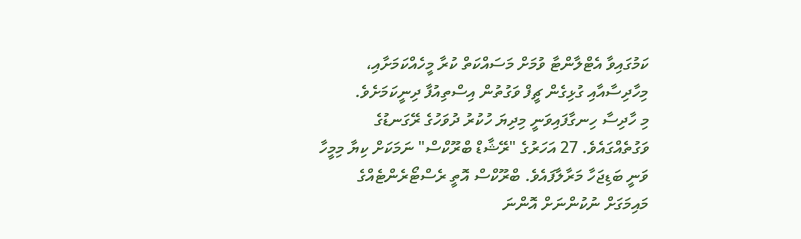ކަމުގައިވާ އެޓްލާންޓާ ވުމަށް މަސައްކަތް ކުރާ މީހެއްކަމަށާއި، މިހާދިސާއާއި ގުޅިގެން ޗީފް ވަގުތުން އިސްތިއުފާ ދިނީކަމަށެވެ.
މި ހާދިސާ ހިނގާފައިވަނީ މިދިޔަ ހުކުރު ދުވަހުގެ ރޭގަނޑުގެ ވަގުތެއްގައެވެ. 27 އަހަރުގެ "ރޭޝާޑް ބްރޫކްސް" ނަމަކަށް ކިޔާ މިމީހާ ވަނީ ބަޑިޖަހާ މަރާލާފައެވެ. ބްރޫކްސް އޮތީ ރެސްޓޯރެންޓެއްގެ މައިމަގަށް ނުކުންނަށް އޮންނަ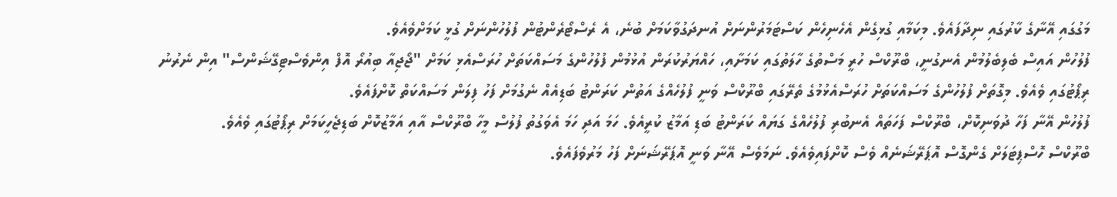މަގުގައި އޭނާގެ ކާރުގައި ނިދާފައެވެ. މިކަމާއި ގުޅިގެން އެހެނިހެން ކަސްޓަމަރުންނަށް އުނދަގުވާކަމަށް ބުނެ، އެ ރެސްޓޯރެންޓުން ފުލުހުންނަށް ގުޅީ ކަމަށްވެއެވެ.
ފުލުހުން އައިސް ބެލިބެލުމުން އެނގުނީ، ބްރޫކްސް ހުރީ މަސްތުގެ ހާލަތުގައި ކަމަށާއި، ހައްޔަރުކުރަން އުޅުމުން ފުލުހުންގެ މަސައްކަތަށް ހުރަސްއެޅި ކަމަށް "ޖޯޖިއާ ބިއުރޯ އޮފް އިންވެސްޓިގޭޝަންސް" އިން ނެރުނު ރިޕޯޓުގައި ވެއެވެ. މިގޮތަށް ފުލުހުންގެ މަސައްކަތަށް ހުރަސްއެޅުމުގެ ތެރޭގައި ބްރޫކްސް ވަނީ ފުލުހެއްގެ އަތުން ކަރަންޓު ބަޑިއެއް ނެގުމަށް ފަހު ފިލަން މަސައްކަތް ކޮށްފައެވެ.
ފުލުހުން އޭނާ ފަހާ ދުވަނިކޮށް، ބްރޫކްސް ފަހަތައް އެނބުރި ފުލުހެއްގެ ގަޔައް ކަރަންޓު ބަޑި އަމާޒު ކުރީއެވެ. ހަމަ އަދި ހަމަ އެވަގުތު ފުލުސް މީހާ ބްރޫކްސް އާއި އަމާޒުކޮށް ބަޑިޖެހީކަމަށް ރިޕޯޓުގައި ވެއެވެ.
ބްރޫކްސް ހޮސްޕިޓަލަށް ގެންގޮސް އޮޕަރޭޝަނެއް ވެސް ކޮށްފައިވެއެވެ. ނަމަވެސް އޭނާ ވަނީ އޮޕަރޭޝަނަށް ފަހު މަރުވެފައެވެ.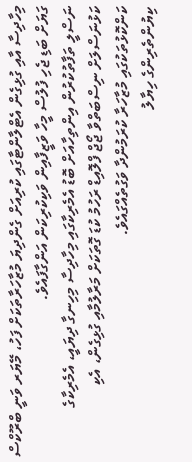މިހާދިސާ އާއި ގުޅިގެން އެޓްލާންޓާގައި ކުރިއަށް ގެންދިޔަ މުޒާހަރާތަކަށް ފަހު، މޭޔަރ ވަނީ ބްރޫކްސް ގަޔަށް ބަޑި ޖެހި ފުލުސް މީހާ ވަޒީފާއިން ވަކިކުރިކަން އަންގާފައެވެ.
ނަސްލީ ތަފާތުކުރުން އިންތިހާއަށް ބޮޑު އެމެރިކާގައި މިހާދިސާ މިހިނގާ ދިޔައީ، އެމެރިކާގެ ކަޅުނަސްލަށް ނިސްބަތްވާ ޖޯޖް ފްލޮއިޑް ރަހުމު ކުޑަ ގޮތަކަށް މަރާލުމާއި ގުޅިގެން، އެކި ކަންކޮޅުތަކުގައި މުޒާހަރާ ކުރަމުންދާ ވަގުތެއްގައެވެ.
ކިޔުންތެރިންގެ ހިޔާލު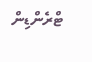ޓްރެންޑިން